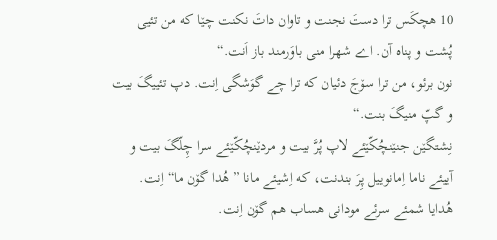10 هچکَس ترا دستَ نجنت و تاوان داتَ نکنت چێا که من تئیی پُشت و پناه آن. اے شهرا منی باوَرمند باز اَنت.“
نون برئو، من ترا سۆجَ دئیان که ترا چے گوَشگی اِنت. دپ تئییگَ بیت و گپّ منیگَ بنت.“
نِشتگێن جنێنچُکّێئے لاپ پُرَّ بیت و مردێنچُکّێئے سرا چِلّگَ بیت و آییئے ناما اِمانوییل پِرَ بندنت، که اِشیئے مانا ”هُدا گۆن ما“ اِنت.
هُدایا شمئے سرئے مودانی هساب هم گۆن اِنت.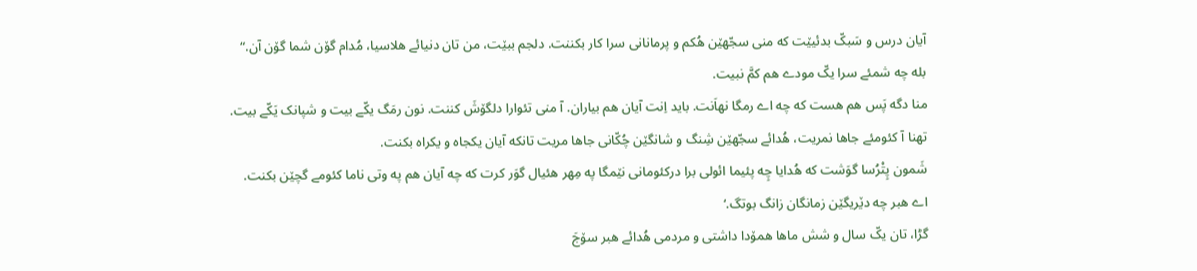آیان درس و سَبکّ بدئیێت که منی سجّهێن هُکم و پرمانانی سرا کار بکننت. دلجم ببێت، من تان دنیائے هلاسیا، مُدام گۆن شما گۆن آن.“
بله چه شمئے سرا یکّ مودے هم کمَّ نبیت.
منا دگه پَس هم هست که چه اے رمگا نهاَنت. باید اِنت آیان هم بیاران. آ منی تئوارا دلگۆشَ کننت. نون رمَگ یکّے بیت و شپانک یَکّے بیت.
تهنا آ کئومئے جاها نمریت، هُدائے سجّهێن شِنگ و شانگێن چُکّانی جاها مریت تانکه آیان یکجاه و یکراه بکنت.
شَمون پِتْرُسا گوَشت که هُدایا چِه پئیما ائولی برا درکئومانی نێمگا په مِهر هئیال گوَر کرت که چه آیان هم په وتی ناما کئومے گچێن بکنت.
اے هبر چه دێریگێن زمانگان زانگ بوتگ.‘
گڑا، تان یکّ سال و شش ماها همۆدا داشتی و مردمی هُدائے هبر سۆجَ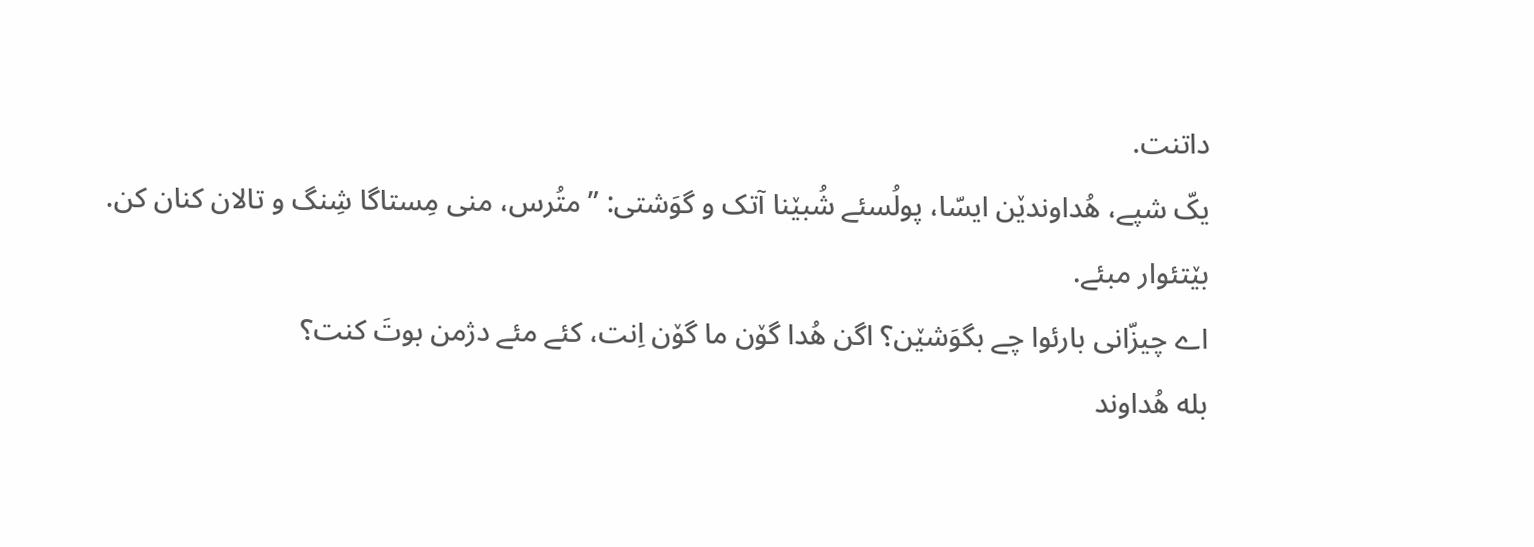داتنت.
یکّ شپے، هُداوندێن ایسّا، پولُسئے شُبێنا آتک و گوَشتی: ”متُرس، منی مِستاگا شِنگ و تالان کنان کن. بێتئوار مبئے.
اے چیزّانی بارئوا چے بگوَشێن؟ اگن هُدا گۆن ما گۆن اِنت، کئے مئے دژمن بوتَ کنت؟
بله هُداوند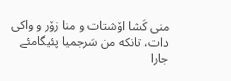منی کَشا اۆشتات و منا زۆر و واکی دات، تانکه من سَرجمیا پئیگامئے جارا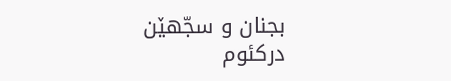بجنان و سجّهێن درکئوم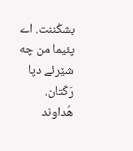بشکُننت. اے پئیما من چه شێرئے دپا رَکّتان.
هُداوند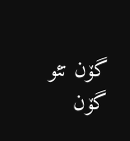گۆن تئو گۆن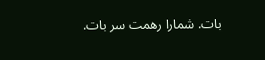بات. شمارا رهمت سر بات.